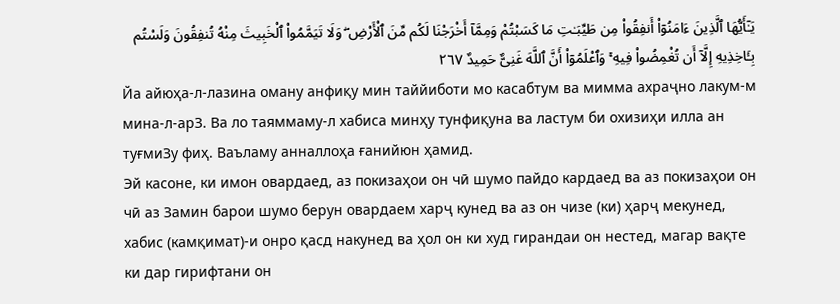يَـٰٓأَيُّهَا ٱلَّذِينَ ءَامَنُوٓا۟ أَنفِقُوا۟ مِن طَيِّبَـٰتِ مَا كَسَبْتُمْ وَمِمَّآ أَخْرَجْنَا لَكُم مِّنَ ٱلْأَرْضِ ۖ وَلَا تَيَمَّمُوا۟ ٱلْخَبِيثَ مِنْهُ تُنفِقُونَ وَلَسْتُم بِـَٔاخِذِيهِ إِلَّآ أَن تُغْمِضُوا۟ فِيهِ ۚ وَٱعْلَمُوٓا۟ أَنَّ ٱللَّهَ غَنِىٌّ حَمِيدٌ ٢٦٧
Йа айюҳа-л-лазина оману анфиқу мин таййиботи мо касабтум ва мимма ахраҷно лакум-м мина-л-арЗ. Ва ло таяммаму-л хабиса минҳу тунфиқуна ва ластум би охизиҳи илла ан туғмиЗу фиҳ. Ваъламу анналлоҳа ғанийюн ҳамид.
Эй касоне, ки имон овардаед, аз покизаҳои он чӣ шумо пайдо кардаед ва аз покизаҳои он чӣ аз Замин барои шумо берун овардаем харҷ кунед ва аз он чизе (ки) ҳарҷ мекунед, хабис (камқимат)-и онро қасд накунед ва ҳол он ки худ гирандаи он нестед, магар вақте ки дар гирифтани он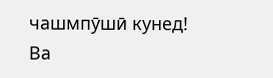чашмпӯшӣ кунед! Ва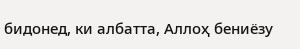бидонед, ки албатта, Аллоҳ бениёзу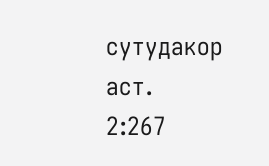сутудакор аст.
2:267